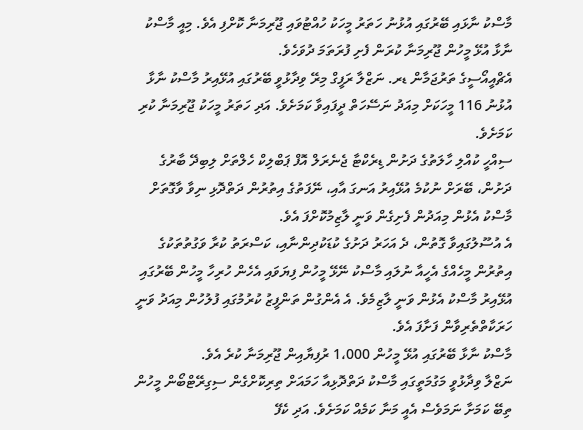މާސްކު ނާޅައި ބޭރުގައި އުޅުނު ހަތަރު މީހަކު ހުއްޓުވައި ޖޫރިމަނާ ކޮށްފި އެވެ. މިއީ މާސްކު ނާޅާ އުޅޭ މީހުން ޖޫރިމަނާ ކުރަން ފެށި ފުރަތަމަ ދުވަހެވެ.
އެޗްއީއޯސީގެ ތަރުޖަމާން ޑރ. ނަޒްލާ ރަފީގް މިރޭ ވިދާޅުވީ ބޭރުގައި އުޅޭއިރު މާސްކު ނާޅާ އުޅުނު 116 މީހަކަށް މިއަދު ނަސޭހަތް ދީފައިވާ ކަމަށެވެ. އަދި ހަތަރު މީހަކު ޖޫރިމަނާ ކުރި ކަމަށެވެ.
ސިއްހީ ކުއްލި ހާލަތުގެ ދަށުން ޑިރެކްޓާ ޖެނެރަލް އޮފް ޕަބްލިކް ހެލްތަށް ލިބިދޭ ބާރުގެ ދަށުން، ބޭރަށް ނުކުމެ އުޅޭއިރު އަނގަ އާއި، ނޭފަތުގެ އިތުރުން ދަތްދޮޅި ނިވާ ވާގޮތަށް މާސްކު އެޅުން މިއަދުން ފެށިގެން ވަނީ ލާޒިމުކޮށްފަ އެވެ.
އެ އުސޫލުގައިވާ ގޮތުން، ދެ އަހަރު ދަށުގެ ކުޑަކުދިންނާއި، ކަސްރަތު ކުރާ ވަގުތުތަކުގެ އިތުރުން މީހެއްގެ އެހީއާ ނުލައި މާސްކު ނޭޅޭ މީހުން ފިޔަވައި އެހެން ހުރިހާ މީހުން ބޭރުގައި އުޅޭއިރު މާސްކު އެޅުން ވަނީ ލާޒިމެވެ. އެ އެންގުން ތަންފީޒު ކުރުމުގައި ފުލުހުން މިއަދު ވަނީ ހަރަކާތްތެރިވާން ފަށާފަ އެވެ.
މާސްކު ނާޅާ ބޭރުގައި އުޅޭ މީހުން 1،000 ރުފިޔާއިން ޖޫރިމަނާ ކުރެ އެވެ.
ނަޒްލާ ވިދާޅުވީ މަގުމަތީގައި މާސްކު ދަތްދޮޅިއާ ހަމައަށް ތިރިކޮށްގެން ސިގިރޭޓްބޯން މީހުން ތިބޭ ކަމަށާ ނަމަވެސް އެއީ މަނާ ކަމެއް ކަމަށެވެ. އަދި ކެފޭ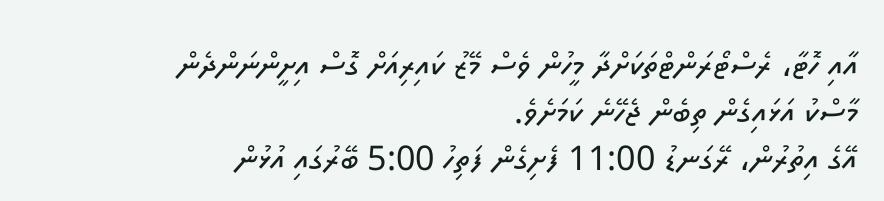އާއި ހޮޓާ، ރެސްޓޯރަންޓްތަކަށްދާ މީހުން ވެސް މޭޒު ކައިރިއަށް ގޮސް އިށީންނަންދެން މާސްކު އަޅައިގެން ތިބެން ޖެހޭނެ ކަމަށެވެ.
އޭގެ އިތުރުން، ރޭގަނޑު 11:00 ފެށިގެން ފަތިހު 5:00 ބޭރުގައި އުޅުން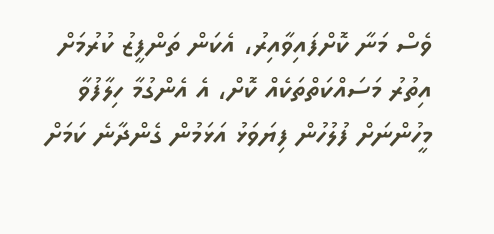ވެސް މަނާ ކޮށްފައިވާއިރު، އެކަން ތަންފީޒު ކުރުމަށް އިތުރު މަސައްކަތްތަކެއް ކޮށް، އެ އެންގުމާ ހިލާފުވާ މީހުންނަށް ފުލުހުން ފިޔަވަޅު އަޅަމުން ގެންދާނެ ކަމަށް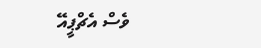ވެސް އެޗްޕީއޭ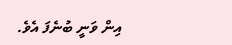އިން ވަނީ ބުނެފަ އެވެ.